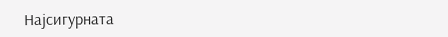Најсигурната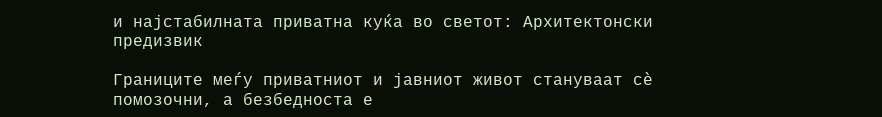и најстабилната приватна куќа во светот: Архитектонски предизвик

Границите меѓу приватниот и јавниот живот стануваат сè помозочни, а безбедноста е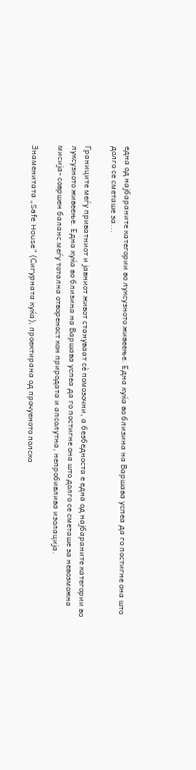една од најбараните категории во луксузното живеење. Една куќа во близина на Варшава успеа да го постигне она што долго се сметаше за...

Границите меѓу приватниот и јавниот живот стануваат сè помозочни, а безбедноста е една од најбараните категории во луксузното живеење. Една куќа во близина на Варшава успеа да го постигне она што долго се сметаше за невозможна мисија- совршен баланс меѓу тотална отвореност кон природата и апсолутна, непробивлива изолација.

Знаменитата „Safe House“ (Сигурната куќа), проектирана од прочуеното полско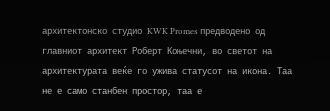архитектонско студио KWK Promes предводено од главниот архитект Роберт Коњечни, во светот на архитектурата веќе го ужива статусот на икона. Таа не е само станбен простор, таа е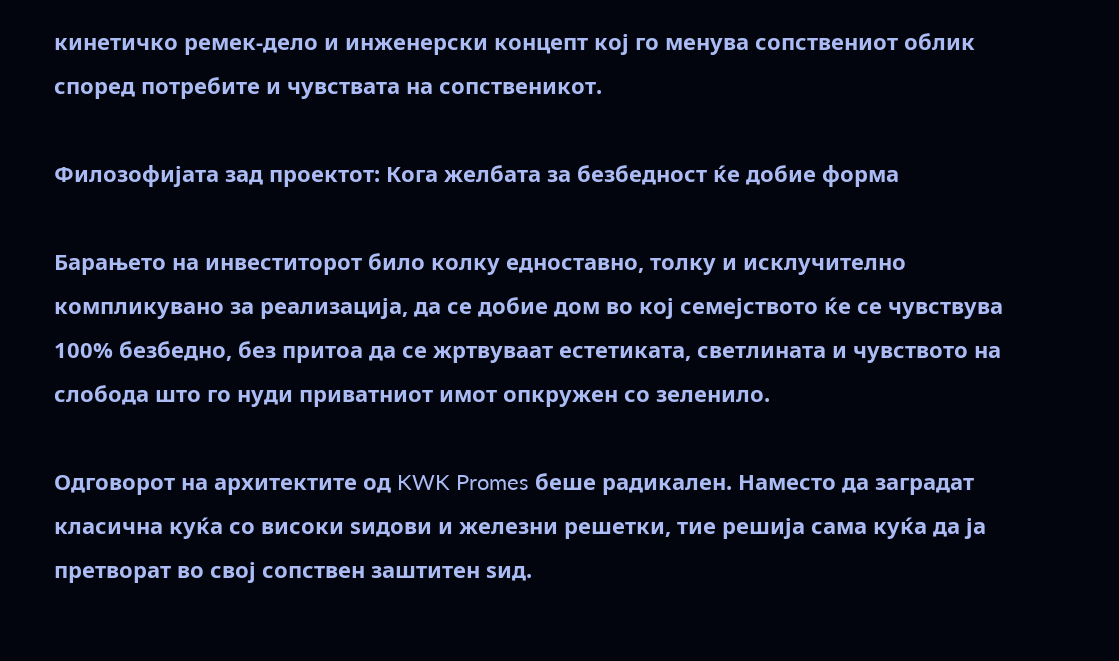кинетичко ремек-дело и инженерски концепт кој го менува сопствениот облик според потребите и чувствата на сопственикот.

Филозофијата зад проектот: Кога желбата за безбедност ќе добие форма

Барањето на инвеститорот било колку едноставно, толку и исклучително компликувано за реализација, да се добие дом во кој семејството ќе се чувствува 100% безбедно, без притоа да се жртвуваат естетиката, светлината и чувството на слобода што го нуди приватниот имот опкружен со зеленило.

Одговорот на архитектите од KWK Promes беше радикален. Наместо да заградат класична куќа со високи ѕидови и железни решетки, тие решија сама куќа да ја претворат во свој сопствен заштитен ѕид.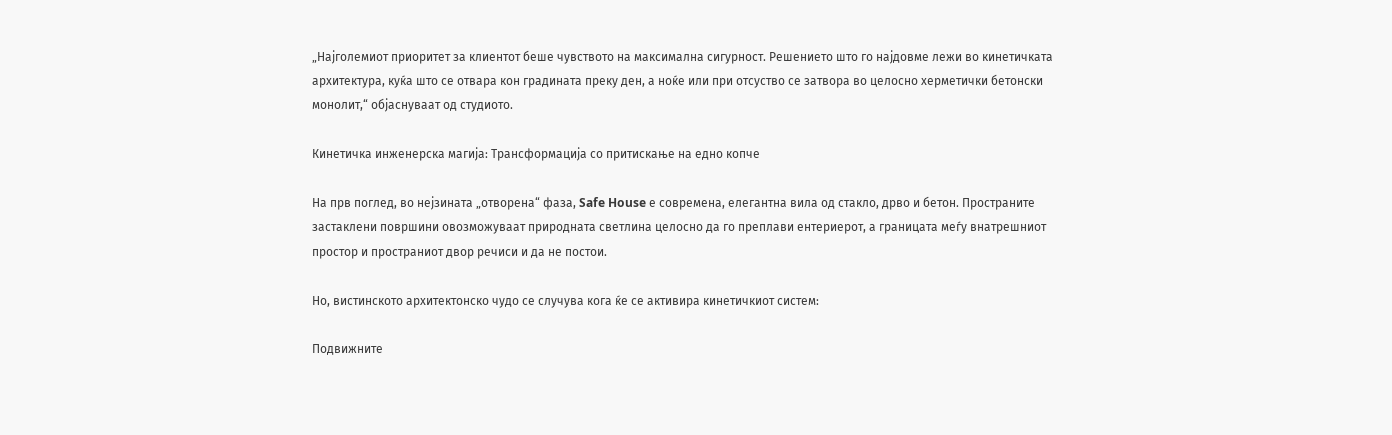„Најголемиот приоритет за клиентот беше чувството на максимална сигурност. Решението што го најдовме лежи во кинетичката архитектура, куќа што се отвара кон градината преку ден, а ноќе или при отсуство се затвора во целосно херметички бетонски монолит,“ објаснуваат од студиото.

Кинетичка инженерска магија: Трансформација со притискање на едно копче

На прв поглед, во нејзината „отворена“ фаза, Safe House е современа, елегантна вила од стакло, дрво и бетон. Пространите застаклени површини овозможуваат природната светлина целосно да го преплави ентериерот, а границата меѓу внатрешниот простор и пространиот двор речиси и да не постои.

Но, вистинското архитектонско чудо се случува кога ќе се активира кинетичкиот систем:

Подвижните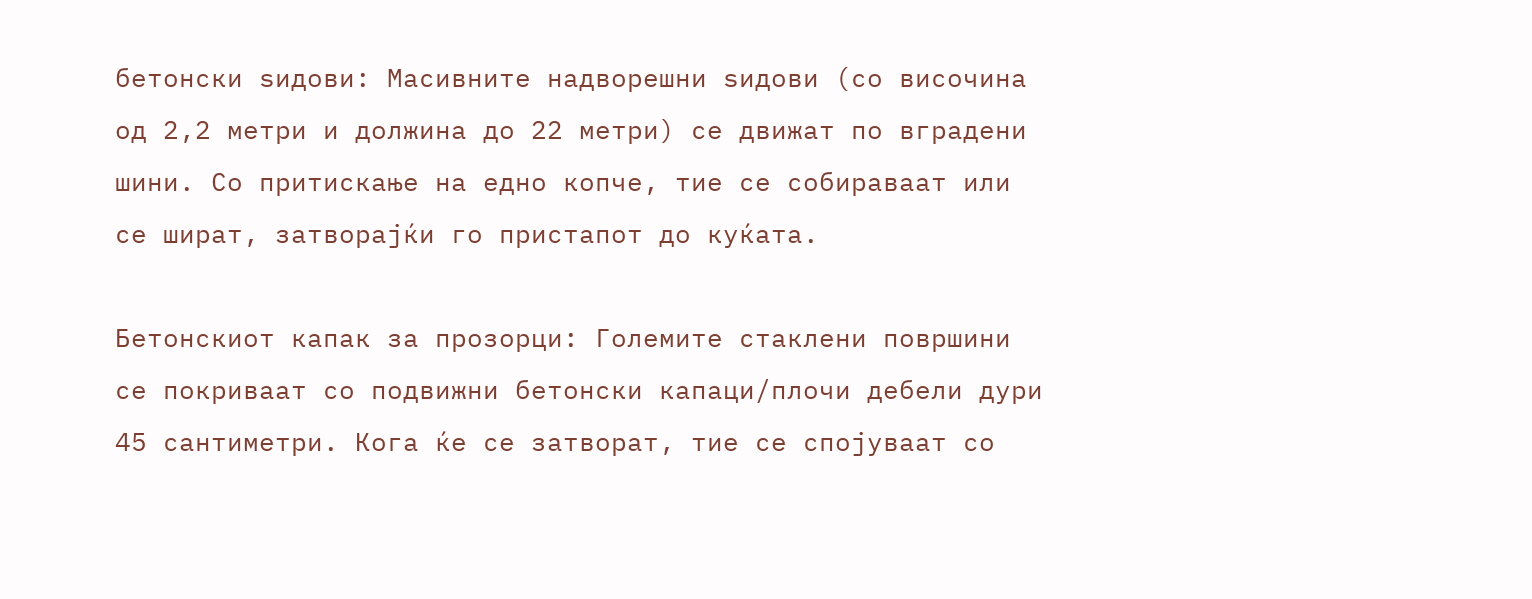бетонски ѕидови: Масивните надворешни ѕидови (со височина од 2,2 метри и должина до 22 метри) се движат по вградени шини. Со притискање на едно копче, тие се собиравaат или се шират, затворајќи го пристапот до куќата.

Бетонскиот капак за прозорци: Големите стаклени површини се покриваат со подвижни бетонски капаци/плочи дебели дури 45 сантиметри. Кога ќе се затворат, тие се спојуваат со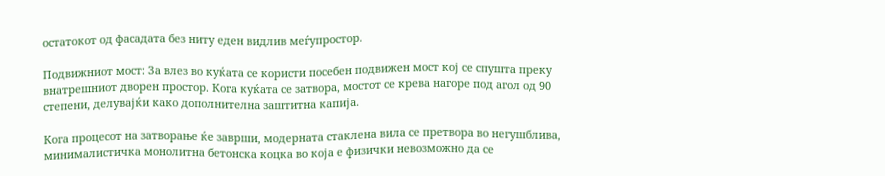остатокот од фасадата без ниту еден видлив меѓупростор.

Подвижниот мост: За влез во куќата се користи посебен подвижен мост кој се спушта преку внатрешниот дворен простор. Кога куќата се затвора, мостот се крева нагоре под агол од 90 степени, делувајќи како дополнителна заштитна капија.

Кога процесот на затворање ќе заврши, модерната стаклена вила се претвора во негушблива, минималистичка монолитна бетонска коцка во која е физички невозможно да се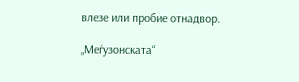влезе или пробие отнадвор.

„Меѓузонската“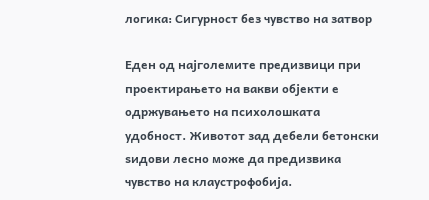логика: Сигурност без чувство на затвор

Еден од најголемите предизвици при проектирањето на вакви објекти е одржувањето на психолошката удобност. Животот зад дебели бетонски ѕидови лесно може да предизвика чувство на клаустрофобија.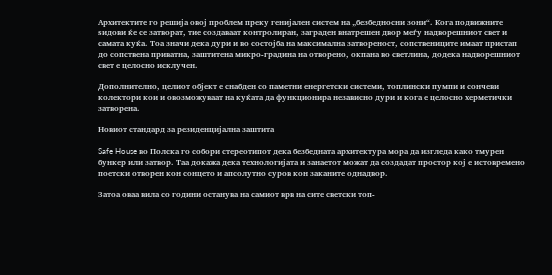Архитектите го решија овој проблем преку генијален систем на „безбедносни зони“. Кога подвижните ѕидови ќе се затворат, тие создаваат контролиран, заграден внатрешен двор меѓу надворешниот свет и самата куќа. Тоа значи дека дури и во состојба на максимална затвореност, сопствениците имаат пристап до сопствена приватна, заштитена микро-градина на отворено, окпана во светлина, додека надворешниот свет е целосно исклучен.

Дополнително, целиот објект е снабден со паметни енергетски системи, топлински пумпи и сончеви колектори кои и овозможуваат на куќата да функционира независно дури и кога е целосно херметички затворена.

Новиот стандард за резиденцијална заштита

Safe House во Полска го собори стереотипот дека безбедната архитектура мора да изгледа како тмурен бункер или затвор. Таа докажа дека технологијата и занаетот можат да создадат простор кој е истовремено поетски отворен кон сонцето и апсолутно суров кон заканите однадвор.

Затоа оваа вила со години останува на самиот врв на сите светски топ-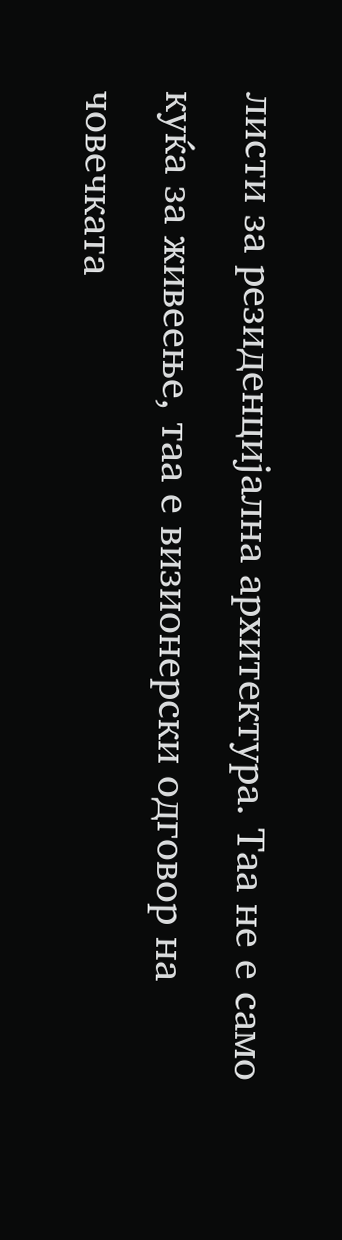листи за резиденцијална архитектура. Таа не е само куќа за живеење, таа е визионерски одговор на човечката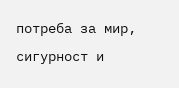потреба за мир, сигурност и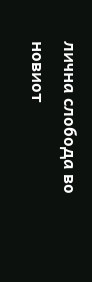лична слобода во новиот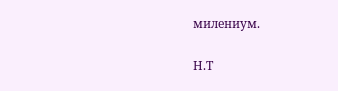милениум.

Н.Т